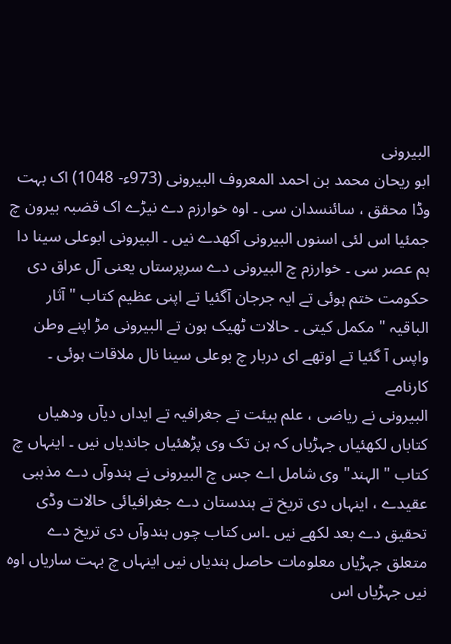البیرونی
ابو ریحان محمد بن احمد المعروف البیرونی (973ء- 1048) اک بہت وڈا محقق ، سائنسدان سی ۔ اوہ خوارزم دے نیڑے اک قضبہ بیرون چ جمئیا اس لئی اسنوں البیرونی آکھدے نیں ۔ البیرونی ابوعلی سینا دا ہم عصر سی ۔ خوارزم چ البیرونی دے سرپرستاں یعنی آل عراق دی حکومت ختم ہوئی تے ایہ جرجان آگئیا تے اپنی عظیم کتاب " آثار الباقیہ " مکمل کیتی ۔ حالات ٹھیک ہون تے البیرونی مڑ اپنے وطن واپس آ گئیا تے اوتھے ای دربار چ بوعلی سینا نال ملاقات ہوئی ۔
کارنامے
البیرونی نے ریاضی ، علم ہیئت تے جغرافیہ تے ایداں دیآں ودھیاں کتاباں لکھئیاں جہڑیاں کہ ہن تک وی پڑھئیاں جاندیاں نیں ۔ اینہاں چ کتاب " الہند" وی شامل اے جس چ البیرونی نے ہندوآں دے مذہبی عقیدے ، اینہاں دی تریخ تے ہندستان دے جغرافیائی حالات وڈی تحقیق دے بعد لکھے نیں ۔اس کتاب چوں ہندوآں دی تریخ دے متعلق جہڑیاں معلومات حاصل ہندیاں نیں اینہاں چ بہت ساریاں اوہ نیں جہڑیاں اس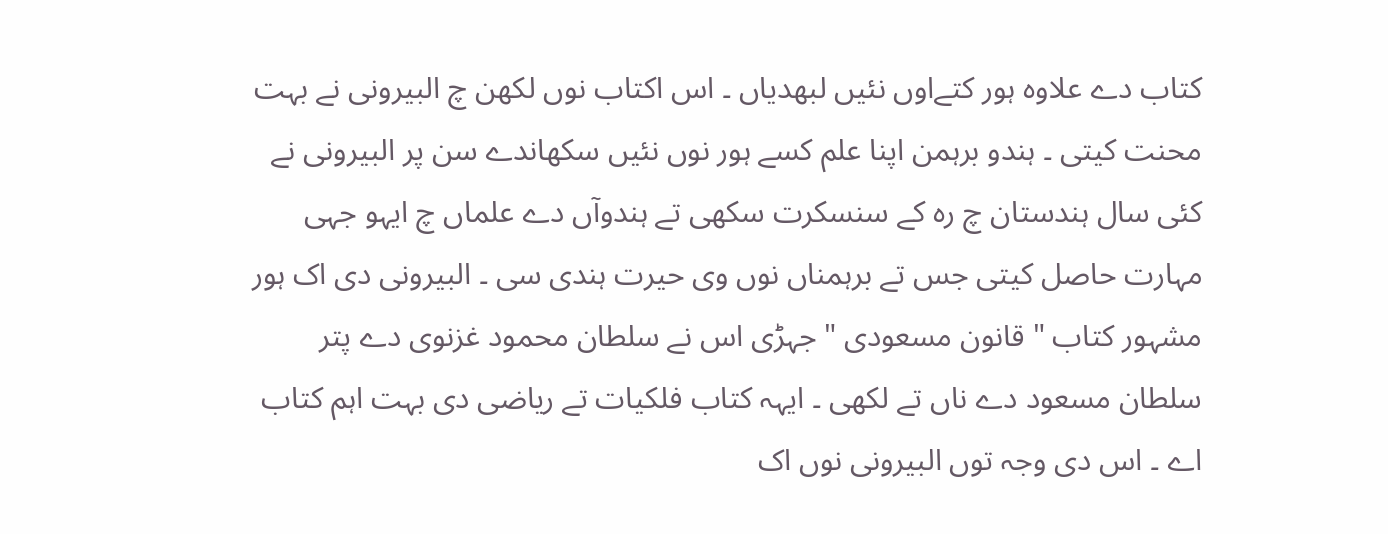کتاب دے علاوہ ہور کتےاوں نئیں لبھدیاں ۔ اس اکتاب نوں لکھن چ البیرونی نے بہت محنت کیتی ۔ ہندو برہمن اپنا علم کسے ہور نوں نئیں سکھاندے سن پر البیرونی نے کئی سال ہندستان چ رہ کے سنسکرت سکھی تے ہندوآں دے علماں چ ایہو جہی مہارت حاصل کیتی جس تے برہمناں نوں وی حیرت ہندی سی ۔ البیرونی دی اک ہور مشہور کتاب " قانون مسعودی " جہڑی اس نے سلطان محمود غزنوی دے پتر سلطان مسعود دے ناں تے لکھی ۔ ایہہ کتاب فلکیات تے ریاضی دی بہت اہم کتاب اے ۔ اس دی وجہ توں البیرونی نوں اک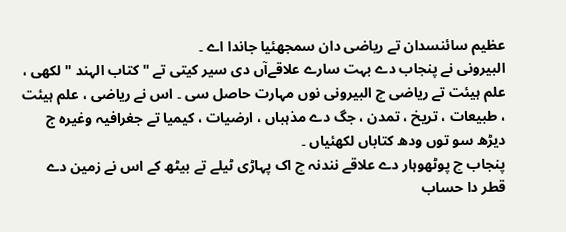عظیم سائنسدان تے ریاضی دان سمجھئیا جاندا اے ۔
البیرونی نے پنجاب دے بہت سارے علاقےآں دی سیر کیتی تے " کتاب الہند " لکھی ، علم ہیئت تے ریاضی چ البیرونی نوں مہارت حاصل سی ۔ اس نے ریاضی ، علم ہیئت ، طبیعات ، تریخ ، تمدن ، جگ دے مذہباں ، ارضیات ، کیمیا تے جغرافیہ وغیرہ ج دیڑھ سو توں ودھ کتاباں لکھئیاں ۔
پنجاب چ پوٹھوہار دے علاقے نندنہ چ اک پہاڑی ٹیلے تے بیٹھ کے اس نے زمین دے قطر دا حساب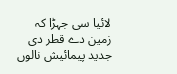لائیا سی جہڑا کہ زمین دے قطر دی جدید پیمائیش نالوں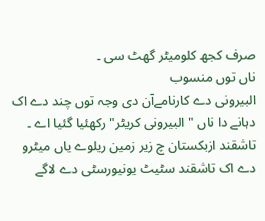صرف کجھ کلومیٹر گھٹ سی ۔
ناں توں منسوب
البیرونی دے کارنامےآن دی وجہ توں چند دے اک دہانے دا ناں " البیرونی کریٹر" رکھئیا گئیا اے ۔
تاشقند ازبکستان چ زیر زمین ریلوے یاں میٹرو دے اک تاشقند سٹیٹ یونیورسٹی دے لاگے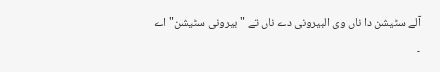آلے سٹیشن دا ناں وی البیرونی دے ناں تے " بیرونی سٹیشن" اے ۔